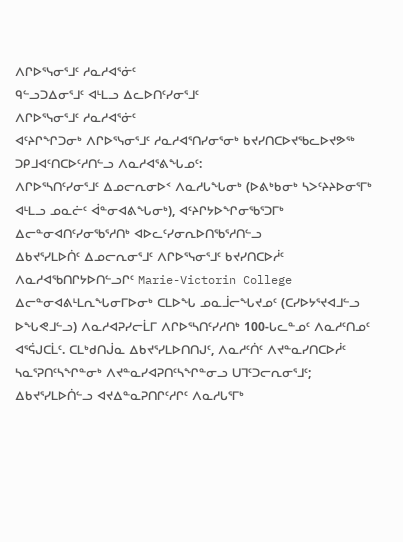ᐱᒋᐅᕐᓭᓂᕐᒧᑦ ᓱᓇᓱᐊᕐᓃᑦ
ᑫᓪᓗᑐᐃᓂᕐᒧᑦ ᐊᒻᒪᓗ ᐃᓚᐅᑎᑦᓯᓂᕐᒧᑦ
ᐱᒋᐅᕐᓭᓂᕐᒧᑦ ᓱᓇᓱᐊᕐᓃᑦ
ᐊᑦᔨᒋᖏᑐᓂᒃ ᐱᒋᐅᕐᓭᓂᕐᒧᑦ ᓱᓇᓱᐊᕐᑎᓯᓂᕐᓂᒃ ᑲᔪᓯᑎᑕᐅᔪᖃᓚᐅᔪᕗᖅ ᑐᑭᒧᐊᑦᑎᑕᐅᑦᓱᑎᓪᓗ ᐱᓇᓱᐊᕐᕕᖓᓄᑦ:
ᐱᒋᐅᕐᓴᑎᑦᓯᓂᕐᒧᑦ ᐃᓄᓕᕆᓂᐅᑉ ᐱᓇᓱᒐᖓᓂᒃ (ᐅᕕᒃᑲᓂᒃ ᓴᐳᑦᔨᔨᐅᓂᕐᒥᒃ ᐊᒻᒪᓗ ᓄᓇᓖᑦ ᐋᓐᓂᐊᕕᖓᓂᒃ), ᐊᑦᔨᒋᔭᐅᖏᓂᖃᕐᑐᒥᒃ ᐃᓕᓐᓂᐊᑎᑦᓯᓂᖃᕐᓱᑎᒃ ᐊᐅᓚᑦᓯᓂᕆᐅᑎᖃᕐᓱᑎᓪᓗ
ᐃᑲᔪᕐᓯᒪᐅᑏᑦ ᐃᓄᓕᕆᓂᕐᒧᑦ ᐱᒋᐅᕐᓭᓂᕐᒧᑦ ᑲᔪᓯᑎᑕᐅᓲᑦ ᐱᓇᓱᐊᖃᑎᒋᔭᐅᑎᓪᓗᒋᑦ Marie-Victorin College ᐃᓕᓐᓂᐊᕕᒻᒪᕆᖓᓂᒥᐅᓂᒃ ᑕᒪᐅᖓ ᓄᓇᒨᓕᖓᔪᓄᑦ (ᑕᓯᐅᔭᕐᔪᐊᒧᓪᓗ ᐅᖓᕙᒧᓪᓗ) ᐱᓇᓱᐊᕈᓯᓕᒫᒥ ᐱᒋᐅᕐᓴᑎᑦᓯᓱᑎᒃ 100-ᒐᓚᓐᓄᑦ ᐱᓇᓱᑦᑎᓄᑦ ᐊᕐᕌᒍᑕᒫᑦ. ᑕᒪᒃᑯᑎᒎᓇ ᐃᑲᔪᕐᓯᒪᐅᑎᑎᒍᑦ, ᐱᓇᓱᑦᑏᑦ ᐱᔪᓐᓇᓯᑎᑕᐅᓲᑦ ᓴᓇᕐᕈᑎᑦᓴᖏᓐᓂᒃ ᐱᔪᓐᓇᓯᐊᕈᑎᑦᓴᖏᓐᓂᓗ ᑌᒣᑦᑐᓕᕆᓂᕐᒧᑦ; ᐃᑲᔪᕐᓯᒪᐅᑏᓪᓗ ᐊᔪᐃᓐᓇᕈᑎᒋᑦᓱᒋᑦ ᐱᓇᓱᒐᕐᒥᒃ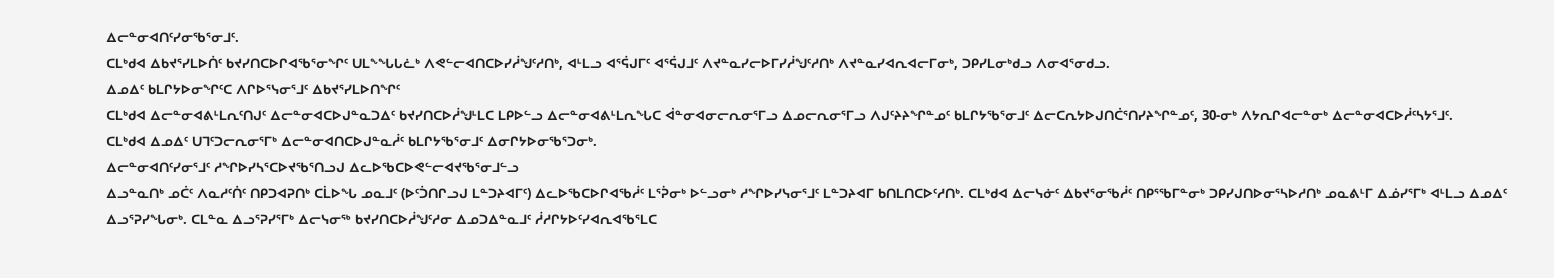ᐃᓕᓐᓂᐊᑎᑦᓯᓂᖃᕐᓂᒧᑦ.
ᑕᒪᒃᑯᐊ ᐃᑲᔪᕐᓯᒪᐅᑏᑦ ᑲᔪᓯᑎᑕᐅᒋᐊᖃᕐᓂᖏᑦ ᑌᒪᖕᖓᒐᓛᒃ ᐱᕙᓪᓕᐊᑎᑕᐅᓯᓲᖑᑦᓱᑎᒃ, ᐊᒻᒪᓗ ᐊᕐᕌᒍᒥᑦ ᐊᕐᕌᒍᒧᑦ ᐱᔪᓐᓇᓯᓕᐅᒥᓯᓲᖑᑦᓱᑎᒃ ᐱᔪᓐᓇᓯᐊᕆᐊᓕᒥᓂᒃ, ᑐᑭᓯᒪᓂᒃᑯᓗ ᐱᓂᐊᕐᓂᑯᓗ.
ᐃᓄᐃᑦ ᑲᒪᒋᔭᐅᓂᖏᑦᑕ ᐱᒋᐅᕐᓭᓂᕐᒧᑦ ᐃᑲᔪᕐᓯᒪᐅᑎᖏᑦ
ᑕᒪᒃᑯᐊ ᐃᓕᓐᓂᐊᕕᒻᒪᕆᑦᑎᒍᑦ ᐃᓕᓐᓂᐊᑕᐅᒍᓐᓇᑐᐃᑦ ᑲᔪᓯᑎᑕᐅᓲᖑᒻᒪᑕ ᒪᑭᐅᓪᓗ ᐃᓕᓐᓂᐊᕕᒻᒪᕆᖓᑕ ᐋᓐᓂᐊᓂᓕᕆᓂᕐᒥᓗ ᐃᓄᓕᕆᓂᕐᒥᓗ ᐱᒍᑦᔨᔨᖏᓐᓄᑦ ᑲᒪᒋᔭᖃᕐᓂᒧᑦ ᐃᓕᑕᕆᔭᐅᒍᑎᑖᕐᑎᓯᔨᖏᓐᓄᑦ, 30-ᓂᒃ ᐱᔭᕆᒋᐊᓕᓐᓂᒃ ᐃᓕᓐᓂᐊᑕᐅᓲᑦᓴᔭᕐᒧᑦ.
ᑕᒪᒃᑯᐊ ᐃᓄᐃᑦ ᑌᒣᑦᑐᓕᕆᓂᕐᒥᒃ ᐃᓕᓐᓂᐊᑎᑕᐅᒍᓐᓇᓲᑦ ᑲᒪᒋᔭᖃᕐᓂᒧᑦ ᐃᓂᒋᔭᐅᓂᖃᕐᑐᓂᒃ.
ᐃᓕᓐᓂᐊᑎᑦᓯᓂᕐᒧᑦ ᓱᖏᐅᓯᓴᕐᑕᐅᔪᖃᕐᑎᓗᒍ ᐃᓚᐅᖃᑕᐅᕙᓪᓕᐊᔪᖃᕐᓂᒧᓪᓗ
ᐃᓗᓐᓇᑎᒃ ᓄᑖᑦ ᐱᓇᓱᑦᑏᑦ ᑎᑭᑐᐊᕈᑎᒃ ᑕᒫᐅᖓ ᓄᓇᒧᑦ (ᐅᑦᑑᑎᒋᓗᒍ ᒪᓐᑐᔨᐊᒥᑦ) ᐃᓚᐅᖃᑕᐅᒋᐊᖃᓲᑦ ᒪᕐᕉᓂᒃ ᐅᓪᓗᓂᒃ ᓱᖏᐅᓯᓭᓂᕐᒧᑦ ᒪᓐᑐᔨᐊᒥ ᑲᑎᒪᑎᑕᐅᑦᓱᑎᒃ. ᑕᒪᒃᑯᐊ ᐃᓕᓭᓃᑦ ᐃᑲᔪᕐᓂᖃᓲᑦ ᑎᑭᕐᖃᒥᓐᓂᒃ ᑐᑭᓯᒍᑎᐅᓂᕐᓴᐅᓱᑎᒃ ᓄᓇᕕᒻᒥ ᐃᓅᓯᕐᒥᒃ ᐊᒻᒪᓗ ᐃᓄᐃᑦ ᐃᓗᕐᕈᓯᖓᓂᒃ. ᑕᒪᓐᓇ ᐃᓗᕐᕈᓯᕐᒥᒃ ᐃᓕᓭᓂᖅ ᑲᔪᓯᑎᑕᐅᓲᖑᑦᓱᓂ ᐃᓄᑐᐃᓐᓇᒧᑦ ᓲᓱᒋᔭᐅᑦᓯᐊᕆᐊᖃᕐᒪᑕ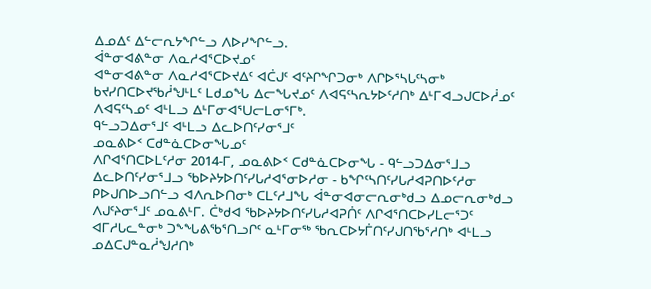ᐃᓄᐃᑦ ᐃᓪᓕᕆᔭᖏᓪᓗ ᐱᐅᓯᖏᓪᓗ.
ᐋᓐᓂᐊᕕᓐᓂ ᐱᓇᓱᐊᕐᑕᐅᔪᓄᑦ
ᐊᓐᓂᐊᕕᓐᓂ ᐱᓇᓱᐊᕐᑕᐅᔪᐃᑦ ᐊᑖᒍᑦ ᐊᑦᔨᒋᖏᑐᓂᒃ ᐱᒋᐅᕐᓴᒐᑦᓴᓂᒃ ᑲᔪᓯᑎᑕᐅᔪᖃᓲᖑᒻᒪᑦ ᒪᑯᓄᖓ ᐃᓕᖓᔪᓄᑦ ᐱᐊᕋᑦᓴᕆᔭᐅᑦᓱᑎᒃ ᐃᒻᒥᐊᓗᒍᑕᐅᓲᓄᑦ ᐱᐊᕋᑦᓴᓄᑦ ᐊᒻᒪᓗ ᐃᒻᒥᓂᐊᕐᑌᓕᒪᓂᕐᒥᒃ.
ᑫᓪᓗᑐᐃᓂᕐᒧᑦ ᐊᒻᒪᓗ ᐃᓚᐅᑎᑦᓯᓂᕐᒧᑦ
ᓄᓇᕕᐅᑉ ᑕᑯᓐᓈᑕᐅᓂᖓᓄᑦ
ᐱᒋᐊᕐᑎᑕᐅᒪᑦᓱᓂ 2014-ᒥ, ᓄᓇᕕᐅᑉ ᑕᑯᓐᓈᑕᐅᓂᖓ - ᑫᓪᓗᑐᐃᓂᕐᒧᓗ ᐃᓚᐅᑎᑦᓯᓂᕐᒧᓗ ᖃᐅᔨᔭᐅᑎᑦᓯᒐᓱᐊᕐᓂᐅᓱᓂ - ᑲᖏᑦᓴᑎᑦᓯᒐᓱᐊᕈᑎᐅᑦᓱᓂ ᑭᐅᒍᑎᐅᓗᑎᓪᓗ ᐊᐱᕆᐅᑎᓂᒃ ᑕᒪᑦᓱᒧᖓ ᐋᓐᓂᐊᓂᓕᕆᓂᒃᑯᓗ ᐃᓄᓕᕆᓂᒃᑯᓗ ᐱᒍᑦᔨᓂᕐᒧᑦ ᓄᓇᕕᒻᒥ. ᑖᒃᑯᐊ ᖃᐅᔨᔭᐅᑎᑦᓯᒐᓱᐊᕈᑏᑦ ᐱᒋᐊᕐᑎᑕᐅᓯᒪᓕᕐᑐᑦ ᐊᒥᓱᒐᓚᓐᓂᒃ ᑐᖕᖓᕕᖃᕐᑎᓗᒋᑦ ᓇᒻᒥᓂᖅ ᖃᕆᑕᐅᔭᒦᑎᑦᓯᒍᑎᖃᕐᓱᑎᒃ ᐊᒻᒪᓗ ᓄᐃᑕᒍᓐᓇᓲᖑᓱᑎᒃ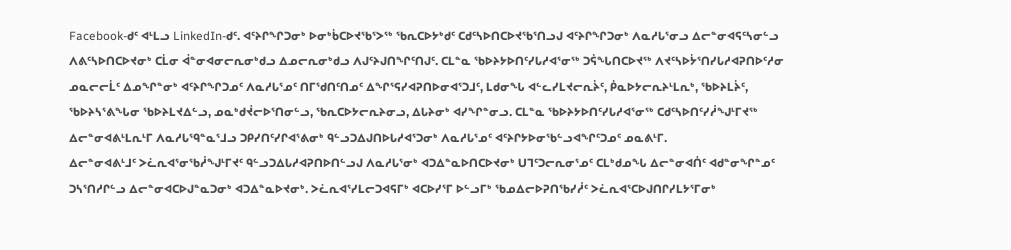Facebook-ᑯᑦ ᐊᒻᒪᓗ LinkedIn-ᑯᑦ. ᐊᑦᔨᒋᖏᑐᓂᒃ ᐅᓂᒃᑳᑕᐅᔪᖃᕐᐳᖅ ᖃᕆᑕᐅᔭᒃᑯᑦ ᑕᑯᑦᓴᐅᑎᑕᐅᔪᖃᕐᑎᓗᒍ ᐊᑦᔨᒋᖏᑐᓂᒃ ᐱᓇᓱᒐᕐᓂᓗ ᐃᓕᓐᓂᐊᕋᑦᓴᓂᓪᓗ ᐱᕕᑦᓴᐅᑎᑕᐅᔪᓂᒃ ᑕᒫᓂ ᐋᓐᓂᐊᓂᓕᕆᓂᒃᑯᓗ ᐃᓄᓕᕆᓂᒃᑯᓗ ᐱᒍᑦᔨᒍᑎᖏᑦᑎᒍᑦ. ᑕᒪᓐᓇ ᖃᐅᔨᔭᐅᑎᑦᓯᒐᓱᐊᕐᓂᖅ ᑐᕌᖓᑎᑕᐅᔪᖅ ᐱᔪᑦᓴᐅᔮᕐᑎᓯᒐᓱᐊᕈᑎᐅᑦᓱᓂ ᓄᓇᓕᓕᒫᑦ ᐃᓄᖏᓐᓂᒃ ᐊᑦᔨᒋᖏᑐᓄᑦ ᐱᓇᓱᒐᕐᓄᑦ ᑎᒥᖁᑎᑦᑎᓄᑦ ᐃᖏᕐᕋᓯᐊᕈᑎᐅᓂᐊᕐᑐᒧᑦ, ᒪᑯᓂᖓ ᐊᓪᓚᓯᒪᔪᓕᕆᔩᑦ, ᑮᓇᐅᔭᓕᕆᔨᒻᒪᕆᒃ, ᖃᐅᔨᒪᔩᑦ, ᖃᐅᔨᓴᕐᕕᖓᓂ ᖃᐅᔨᒪᔪᐃᓪᓗ, ᓄᓇᒃᑯᔫᓕᐅᕐᑎᓂᓪᓗ, ᖃᕆᑕᐅᔭᓕᕆᔨᓂᓗ, ᐃᒐᔨᓂᒃ ᐊᓯᖏᓐᓂᓗ. ᑕᒪᓐᓇ ᖃᐅᔨᔭᐅᑎᑦᓯᒐᓱᐊᕐᓂᖅ ᑕᑯᑦᓴᐅᑎᑦᓯᓲᖑᒻᒥᔪᖅ ᐃᓕᓐᓂᐊᕕᒻᒪᕆᒻᒥ ᐱᓇᓱᒐᙯᓐᓇᕐᒧᓗ ᑐᑭᓯᑎᑦᓯᒋᐊᕐᕕᓂᒃ ᑫᓪᓗᑐᐃᒍᑎᐅᒐᓱᐊᕐᑐᓂᒃ ᐱᓇᓱᒐᕐᓄᑦ ᐊᑦᔨᒋᔭᐅᓂᖃᓪᓗᐊᖏᑦᑐᓄᑦ ᓄᓇᕕᒻᒥ.
ᐃᓕᓐᓂᐊᕕᒻᒧᑦ ᐳᓛᕆᐊᕐᓂᖃᓲᖑᒻᒥᔪᑦ ᑫᓪᓗᑐᐃᒐᓱᐊᕈᑎᐅᑎᓪᓗᒍ ᐱᓇᓱᒐᕐᓂᒃ ᐊᑐᐃᓐᓇᐅᑎᑕᐅᔪᓂᒃ ᑌᒣᑦᑐᓕᕆᓂᕐᓄᑦ ᑕᒪᒃᑯᓄᖓ ᐃᓕᓐᓂᐊᑏᑦ ᐊᑯᓐᓂᖏᓐᓄᑦ ᑐᓴᕐᑎᓱᒋᓪᓗ ᐃᓕᓐᓂᐊᑕᐅᒍᓐᓇᑐᓂᒃ ᐊᑐᐃᓐᓇᐅᔪᓂᒃ. ᐳᓛᕆᐊᕐᓯᒪᓕᑐᐊᕋᒥᒃ ᐊᑕᐅᓯᕐᒥ ᐅᓪᓗᒥᒃ ᖃᓄᐃᓕᐅᕈᑎᖃᓯᓲᑦ ᐳᓛᕆᐊᕐᑕᐅᒍᑎᒋᓯᒪᔭᕐᒥᓂᒃ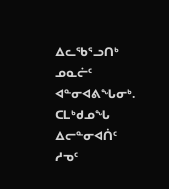ᐃᓚᖃᕐᓗᑎᒃ ᓄᓇᓖᑦ ᐊᓐᓂᐊᕕᖓᓂᒃ. ᑕᒪᒃᑯᓄᖓ ᐃᓕᓐᓂᐊᑏᑦ ᓱᓀᑦ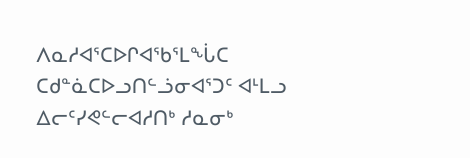ᐱᓇᓱᐊᕐᑕᐅᒋᐊᖃᕐᒪᖔᑕ ᑕᑯᓐᓈᑕᐅᓗᑎᓪᓘᓂᐊᕐᑐᑦ ᐊᒻᒪᓗ ᐃᓕᑦᓯᕙᓪᓕᐊᓱᑎᒃ ᓱᓇᓂᒃ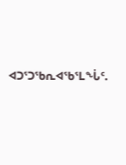ᐊᑐᕐᑐᖃᕆᐊᖃᕐᒪᖔᑦ.